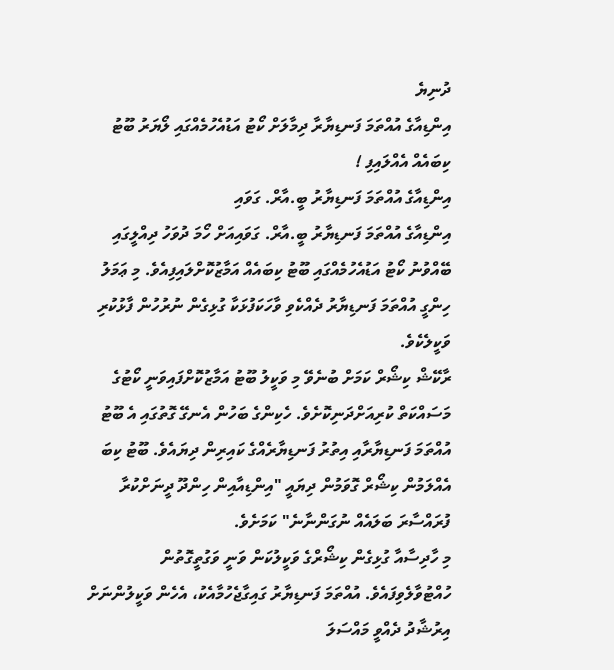ދުނިޔެ
އިންޑިއާގެ އުއްތަމަ ފަނޑިޔާރާ ދިމާލަށް ކޯޓު އަޑުއެހުމެއްގައި ލޯޔަރު ބޫޓު ކިބައެއް އެއްލައިފި !
އިންޑިއާގެ އުއްތަމަ ފަނޑިޔާރު ބީ.އާރް. ގަވައި
އިންޑިއާގެ އުއްތަމަ ފަނޑިޔާރު ބީ.އާރް. ގަވައިއަށް ހޯމަ ދުވަހު ދިއްލީގައި ބޭއްވުނު ކޯޓު އަޑުއެހުމެއްގައި ބޫޓު ކިބައެއް އަމާޒުކޮށްލައިފިއެވެ. މި ޢަމަލު ހިންގީ އުއްތަމަ ފަނޑިޔާރު ދެއްކެވި ވާހަކަފުޅަކާ ގުޅިގެން ނުރުހުން ފާޅުކުރި ވަކީލެކެވެ.
ރާކޭޝް ކިޝޯރް ކަމަށް ބުނެވޭ މި ވަކީލު ބޫޓު އަމާޒުކޮށްފައިވަނީ ކޯޓުގެ މަސައްކަތް ކުރިއަށްދަނިކޮށެވެ. ހެކިންގެ ބަހުން އެނގޭ ގޮތުގައި އެ ބޫޓު އުއްތަމަ ފަނޑިޔާރާއި އިތުރު ފަނޑިޔާރެއްގެ ކައިރިން ދިޔައެވެ. ބޫޓު ކިބަ އެއްލަމުން ކިޝޯރް ގޮވަމުން ދިޔައީ "އިންޑިއާއިން ހިންދޫ ދީނަށްކުރާ ފުރައްސާރަ ބަލައެއް ނުގަންނާނެ" ކަމަށެވެ.
މި ހާދިސާއާ ގުޅިގެން ކިޝޯރްގެ ވަކީލުކަން ވަނީ ވަގުތީގޮތުން ހުއްޓުވާލެވިފައެވެ. އުއްތަމަ ފަނޑިޔާރު ގައިގާޖެހުމާއެކު، އެހެން ވަކީލުންނަށް އިރުޝާދު ދެއްވީ މައްސަލަ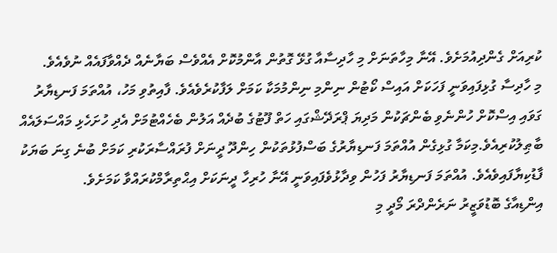ކުރިއަށް ގެންދިއުމަށެވެ. އޭނާ މިހާތަނަށް މި ހާދިސާއާ ގުޅޭ ގޮތުން އާންމުކޮށް އެއްވެސް ބަޔާނެއް ދެއްވާފައެއް ނުވެއެވެ.
މި ހާދިސާ ގުޅިފައިވަނީ ފަހަކަށް އައިސް ކޯޓުން ނިންމި ނިންމުމަކާ ކަމަށް ލަފާކުރެވެއެވެ. ފާއިތުވި މަހު، އުއްތަމަ ފަނޑިޔާރު ގަވައި އިސްކޮށް ހުންނެވި ބެންޗަކުން މަދިޔަ ޕްރަދޭޝްގައި ހަތް ފޫޓުގެ ބުދެއް އަލުން ބެހެއްޓުމަށް އެދި ހުށަހެޅި މައްސަލައެއް ބާޠިލުކުރިއެވެ.މިކަމާ ގުޅިގެން އުއްތަމަ ފަނޑިޔާރުގެ ބަސްފުޅުތަކުން ހިންދޫ ދީނަށް ފުރައްސާރަކުރި ކަމަށް ބުނެ ގިނަ ބަޔަކު ފާޑުކިޔާފައިވެއެވެ. އުއްތަމަ ފަނޑިޔާރު ފަހުން ވިދާޅުވެފައިވަނީ އޭނާ ހުރިހާ ދީނަކަށް އިޙްތިރާމްކުރައްވާ ކަމަށެވެ.
އިންޑިއާގެ ބޮޑުވަޒީރު ނަރެންދްރަ މޯދީ މި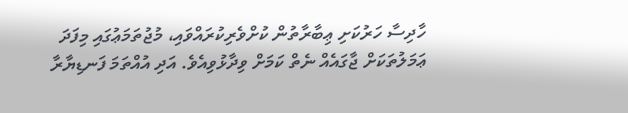ހާދިސާ ހަރުކަށި ޢިބާރާތުން ކުށްވެރިކުރައްވައި، މުޖުތަމަޢުގައި މިފަދަ ޢަމަލުތަކަށް ޖާގައެއް ނެތް ކަމަށް ވިދާޅުވިއެވެ. އަދި އުއްތަމަ ފަނޑިޔާރާ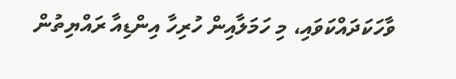ވާހަކަދައްކަވައި، މި ހަމަލާއިން ހުރިހާ އިންޑިއާ ރައްޔިތުން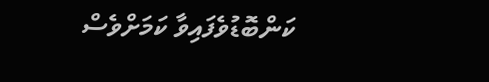ކަންބޮޑުވެފައިވާ ކަމަށްވެސް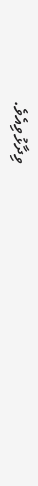ވިދާޅުވިއެވެ.